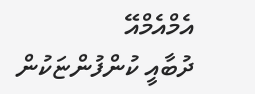އެމްއެމްއޭ
ދުބާއީ ކުންފުންޏަކުން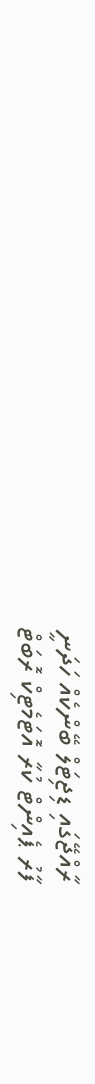ރާއްޖޭގައި ޑިޖިޓަލް ބޭންކެއް ހަދަނީ
ފާރު ޕެއިންޓް ކުރާ އޮޓަމެޓިކް ރޮބަޓް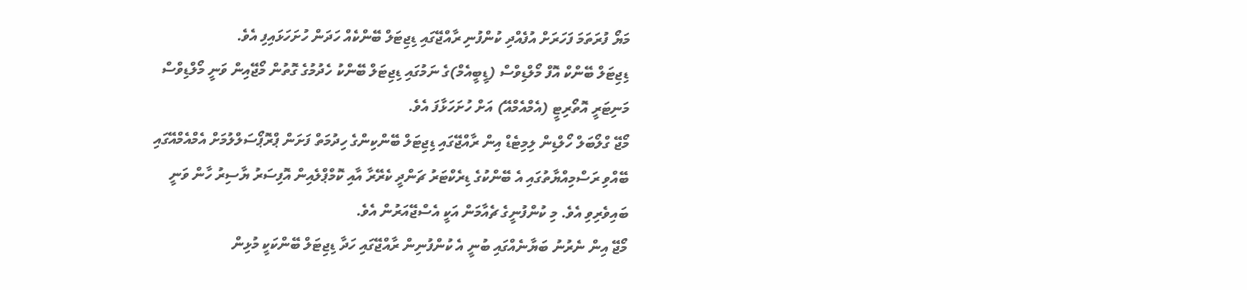މަޔޯ ފުރަތަމަ ފަހަރަށް އުފެއްދި ކުންފުނި ރާއްޖޭގައި ޑިޖިޓަލް ބޭންކެއް ހަދަން ހުށަހަޅައިފި އެވެ.
ޑިޖިޓަލް ބޭންކް އޮފް މޯލްޑިވްސް (ޑީބީއެމް)ގެ ނަމުގައި ޑިޖިޓަލް ބޭންކު ހެދުމުގެ ގޮތުން މޯޖޭއިން ވަނީ މޯލްޑިވްސް މަނިޓަރީ އޮތޯރިޓީ (އެމްއެމްއޭ) އަށް ހުށަހަޅާފަ އެވެ.
މޯޖޭ ގްލޯބަލް ހޯލްޑިން ލިމިޓެޑް އިން ރާއްޖޭގައި ޑިޖިޓަލް ބޭންކިންގެ ހިދުމަތް ފަށަން ޕްރޮޕޯސަލްލުމަށް އެމްއެމްއޭގައި ބޭއްވި ރަސްމިއްޔާތުގައި އެ ބޭންކުގެ ޑިރެކްޓަރު ޗަންދީ ކެރޭރާ އާއި ކޮމްޕްލެއިން އޮފިސަރު ޔާސިރު ހާން ވަނީ ބައިވެރިވި އެވެ. މި ކުންފުނީގެ ޗެއާމަން އަކީ އެސްޖޭއަރުން އެވެ.
މޯޖޭ އިން ނެރުނު ބަޔާނެއްގައި ބުނީ އެ ކުންފުނިން ރާއްޖޭގައި ހަދާ ޑިޖިޓަލް ބޭންކަކީ މުޅިން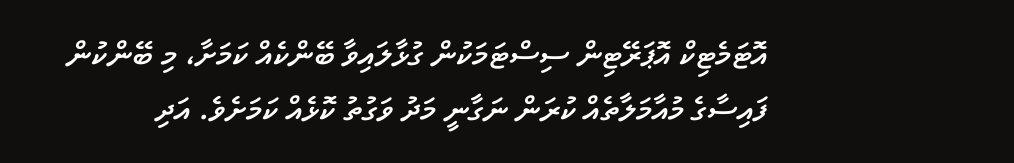އޮޓަމެޓިކް އޮޕަރޭޓިން ސިސްޓަމަކުން ގުޅާލައިވާ ބޭންކެއް ކަމަށާ، މި ބޭންކުން ފައިސާގެ މުއާމަލާތެއް ކުރަން ނަގާނީ މަދު ވަގުތު ކޮޅެއް ކަމަށެވެ. އަދި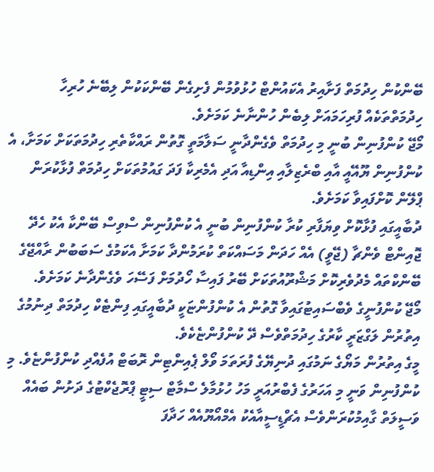ބޭންކުން ހިދުމަތް ފަށާއިރު އެކައުންޓް ހުޅުވުމުން ފެށިގެން ބޭންކަކުން ލިބޭނެ ހުރިހާ ހިދުމަތްތަކެއް ފުރިހަމައަށް ލިބެން ހުންނާނެ ކަމަށެވެ.
މޯޖޭ ކުންފުނިން ބުނީ މި ހިދުމަތް ވެގެންދާނީ ސަލާމަތީ ގޮތުން ރައްކާތެރި ހިދުމަތަކަށް ކަމަށާ، އެ ކުންފުނިން ޔޫއޭއީ އާއި ބްރެޒިލާއި އިންޑިއާ އަދި އެމެރިކާ ފަދަ ގައުމުތަކަށް ހިދުމަތް ފުޅާކުރަން ޕްލޭން ކޮށްފައިވާ ކަމަށެވެ.
ދުބާއީގައި ފުޅާކޮށް ވިޔަފާރި ކުރާ ކުންފުނިން ބުނީ އެ ކުންފުނިން ސްވިސް ބޭންކާ އެކު ހެދޭ ޖޮއިންޓް ވެންޗާ (ޖޭވީ) އެއް ހަދަން މަސައްކަތް ކުރަމުންދާ ކަމަށާ އެކަމުގެ ސަބަބުން ރާއްޖޭގެ ބޭންކްތައް މެދުވެރިކޮށް މަޝްރޫއުތަކަށް ބޭރު ފައިސާ ހޯދުމަށް ފަސޭހަ ވެގެންދާނެ ކަމަށެވެ.
މޯޖޭ ކުންފުނީގެ ވެބްސައިޓުގައިވާ ގޮތުން އެ ކުންފުންޏަކީ ދުބާއީގައި ފިންޓެކް ހިދުމަތް ދިނުމުގެ އިތުރުން ލަގްޒަރީ ކާރުގެ ހިދުމަތްވެސް ދޭ ކުންފުންޏެކެވެ.
މީގެ އިތުރުން މަޔޯގެ ނަމުގައި ދުނިޔޭގެ ފުރަތަމަ ވޯލް ޕެއިންޓިން ރޮބަޓް އުފެއްދި ކުންފުންޏެވެ. މި ކުންފުނިން ވަނީ މި އަހަރުގެ ފެބްރުއަރީ މަހު ހުޅުމާލެ ސްމާޓް ސިޓީ ޕްރޮޖެކްޓުގެ ދަށުން ބައެއް ވަސީލަތް ގާއިމުކުރަންވެސް އެޗްޑީސީއާއެކު އެމްއޯޔޫއެއް ހަދާފަ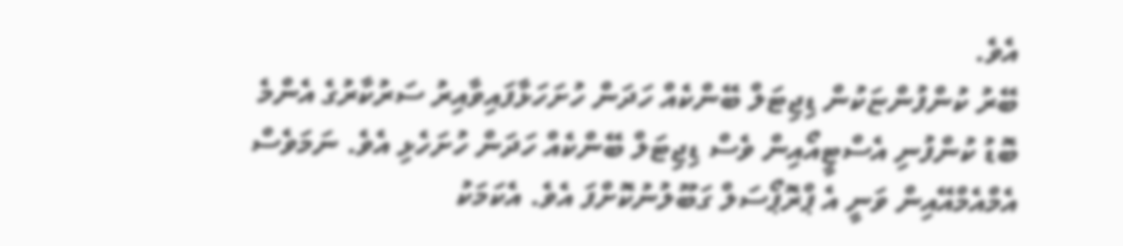އެވެ.
ބޭރު ކުންފުންޏަކުން ޑިޖިޓަލް ބޭންކެއް ހަދަން ހުށަހަޅާފައިވާއިރު ސަރުކާރުގެ އެންމެ ބޮޑު ކުންފުނި އެސްޓީއޯއިން ވެސް ޑިޖިޓަލް ބޭންކެއް ހަދަން ހުށަހެޅި އެވެ. ނަމަވެސް އެމްއެމްއޭއިން ވަނީ އެ ޕްރޮޕޯސަލް ގަބޫލުނުކޮށްފަ އެވެ. އެކަމަކު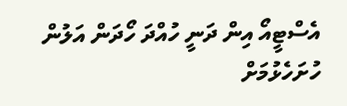އެސްޓީއޯ އިން ދަނީ ހުއްދަ ހޯދަން އަލުން ހުށަހެޅުމަށް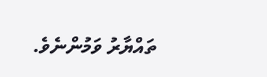ތައްޔާރު ވަމުންނެވެ.